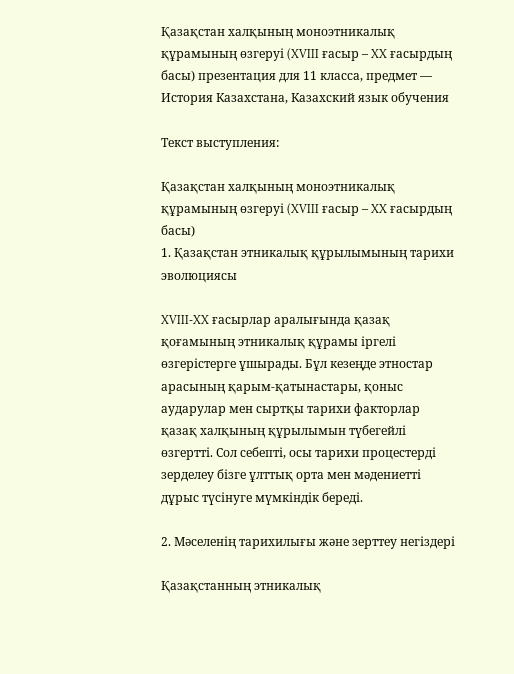Қазақстан халқының моноэтникалық құрамының өзгеруі (XVIII ғасыр – XX ғасырдың басы) презентация для 11 класса, предмет — История Казахстана, Казахский язык обучения

Текст выступления:

Қазақстан халқының моноэтникалық құрамының өзгеруі (XVIII ғасыр – XX ғасырдың басы)
1. Қазақстан этникалық құрылымының тарихи эволюциясы

XVIII-XX ғасырлар аралығында қазақ қоғамының этникалық құрамы іргелі өзгерістерге ұшырады. Бұл кезеңде этностар арасының қарым-қатынастары, қоныс аударулар мен сыртқы тарихи факторлар қазақ халқының құрылымын түбегейлі өзгертті. Сол себепті, осы тарихи процестерді зерделеу бізге ұлттық орта мен мәдениетті дұрыс түсінуге мүмкіндік береді.

2. Мәселенің тарихилығы және зерттеу негіздері

Қазақстанның этникалық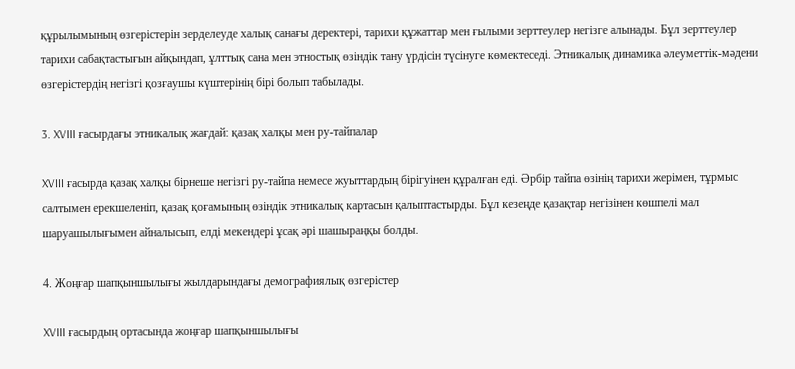құрылымының өзгерістерін зерделеуде халық санағы деректері, тарихи құжаттар мен ғылыми зерттеулер негізге алынады. Бұл зерттеулер тарихи сабақтастығын айқындап, ұлттық сана мен этностық өзіндік тану үрдісін түсінуге көмектеседі. Этникалық динамика әлеуметтік-мәдени өзгерістердің негізгі қозғаушы күштерінің бірі болып табылады.

3. XVIII ғасырдағы этникалық жағдай: қазақ халқы мен ру-тайпалар

XVIII ғасырда қазақ халқы бірнеше негізгі ру-тайпа немесе жуыттардың бірігуінен құралған еді. Әрбір тайпа өзінің тарихи жерімен, тұрмыс салтымен ерекшеленіп, қазақ қоғамының өзіндік этникалық картасын қалыптастырды. Бұл кезеңде қазақтар негізінен көшпелі мал шаруашылығымен айналысып, елді мекендері ұсақ әрі шашыраңқы болды.

4. Жоңғар шапқыншылығы жылдарындағы демографиялық өзгерістер

XVIII ғасырдың ортасында жоңғар шапқыншылығы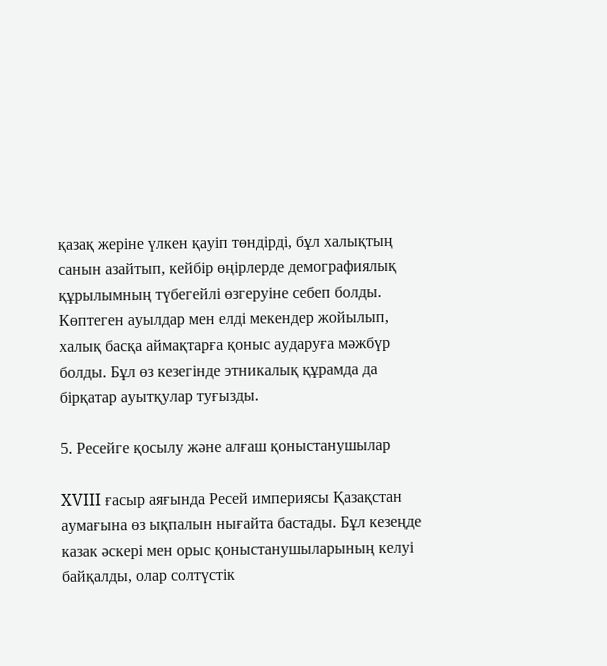қазақ жеріне үлкен қауіп төндірді, бұл халықтың санын азайтып, кейбір өңірлерде демографиялық құрылымның түбегейлі өзгеруіне себеп болды. Көптеген ауылдар мен елді мекендер жойылып, халық басқа аймақтарға қоныс аударуға мәжбүр болды. Бұл өз кезегінде этникалық құрамда да бірқатар ауытқулар туғызды.

5. Ресейге қосылу және алғаш қоныстанушылар

XVIII ғасыр аяғында Ресей империясы Қазақстан аумағына өз ықпалын нығайта бастады. Бұл кезеңде казак әскері мен орыс қоныстанушыларының келуі байқалды, олар солтүстік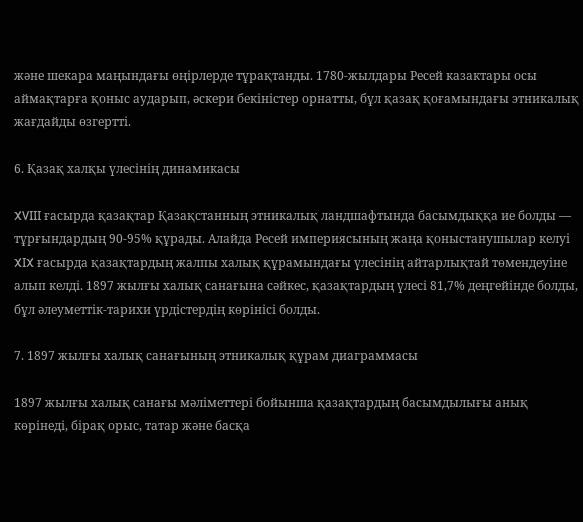және шекара маңындағы өңірлерде тұрақтанды. 1780-жылдары Ресей казактары осы аймақтарға қоныс аударып, әскери бекіністер орнатты, бұл қазақ қоғамындағы этникалық жағдайды өзгертті.

6. Қазақ халқы үлесінің динамикасы

XVIII ғасырда қазақтар Қазақстанның этникалық ландшафтында басымдыққа ие болды — тұрғындардың 90-95% құрады. Алайда Ресей империясының жаңа қоныстанушылар келуі XIX ғасырда қазақтардың жалпы халық құрамындағы үлесінің айтарлықтай төмендеуіне алып келді. 1897 жылғы халық санағына сәйкес, қазақтардың үлесі 81,7% деңгейінде болды, бұл әлеуметтік-тарихи үрдістердің көрінісі болды.

7. 1897 жылғы халық санағының этникалық құрам диаграммасы

1897 жылғы халық санағы мәліметтері бойынша қазақтардың басымдылығы анық көрінеді, бірақ орыс, татар және басқа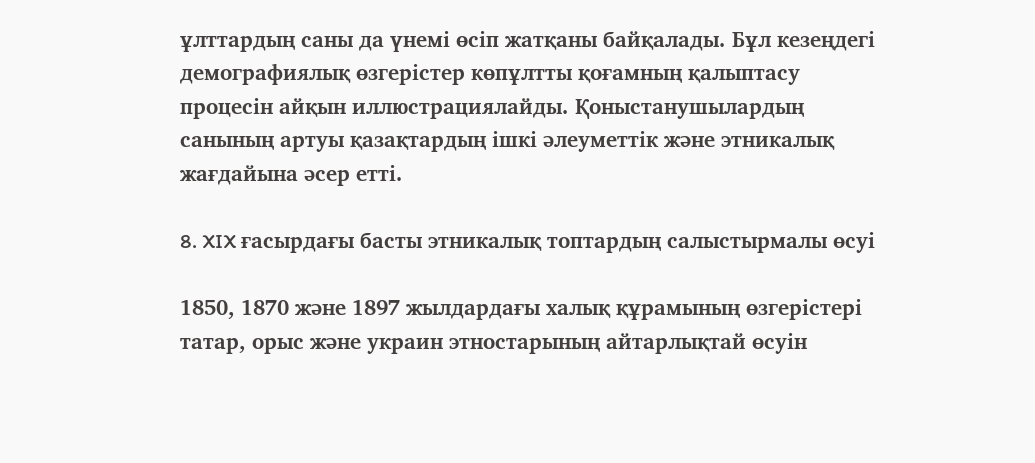ұлттардың саны да үнемі өсіп жатқаны байқалады. Бұл кезеңдегі демографиялық өзгерістер көпұлтты қоғамның қалыптасу процесін айқын иллюстрациялайды. Қоныстанушылардың санының артуы қазақтардың ішкі әлеуметтік және этникалық жағдайына әсер етті.

8. XIX ғасырдағы басты этникалық топтардың салыстырмалы өсуі

1850, 1870 және 1897 жылдардағы халық құрамының өзгерістері татар, орыс және украин этностарының айтарлықтай өсуін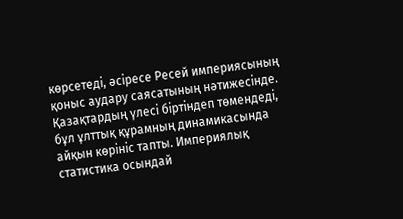көрсетеді, әсіресе Ресей империясының қоныс аудару саясатының нәтижесінде. Қазақтардың үлесі біртіндеп төмендеді, бұл ұлттық құрамның динамикасында айқын көрініс тапты. Империялық статистика осындай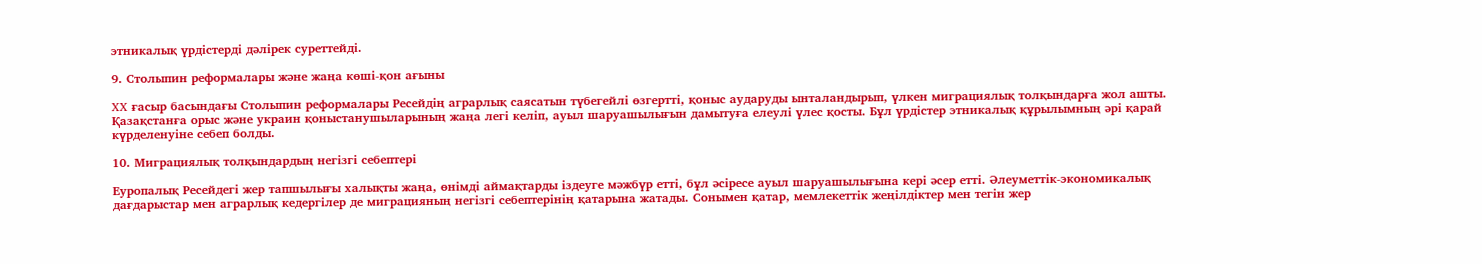этникалық үрдістерді дәлірек суреттейді.

9. Столыпин реформалары және жаңа көші-қон ағыны

XX ғасыр басындағы Столыпин реформалары Ресейдің аграрлық саясатын түбегейлі өзгертті, қоныс аударуды ынталандырып, үлкен миграциялық толқындарға жол ашты. Қазақстанға орыс және украин қоныстанушыларының жаңа легі келіп, ауыл шаруашылығын дамытуға елеулі үлес қосты. Бұл үрдістер этникалық құрылымның әрі қарай күрделенуіне себеп болды.

10. Миграциялық толқындардың негізгі себептері

Еуропалық Ресейдегі жер тапшылығы халықты жаңа, өнімді аймақтарды іздеуге мәжбүр етті, бұл әсіресе ауыл шаруашылығына кері әсер етті. Әлеуметтік-экономикалық дағдарыстар мен аграрлық кедергілер де миграцияның негізгі себептерінің қатарына жатады. Сонымен қатар, мемлекеттік жеңілдіктер мен тегін жер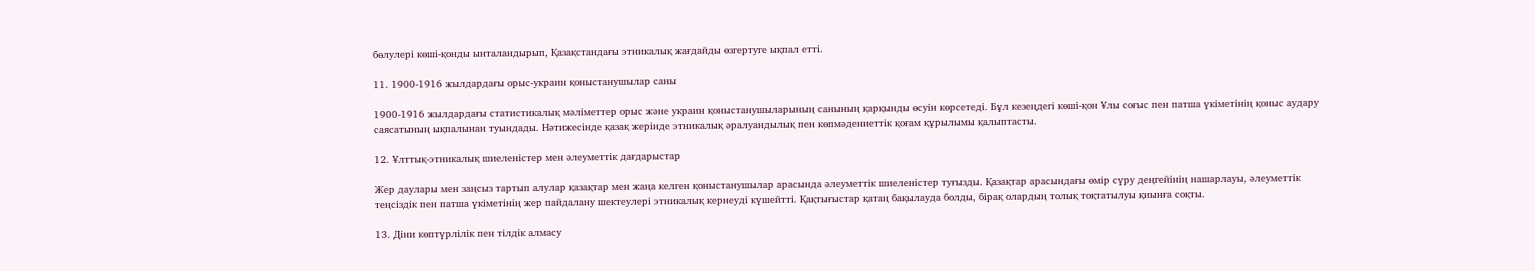бөлулері көші-қонды ынталандырып, Қазақстандағы этникалық жағдайды өзгертуге ықпал етті.

11. 1900-1916 жылдардағы орыс-украин қоныстанушылар саны

1900-1916 жылдардағы статистикалық мәліметтер орыс және украин қоныстанушыларының санының қарқынды өсуін көрсетеді. Бұл кезеңдегі көші-қон Ұлы соғыс пен патша үкіметінің қоныс аудару саясатының ықпалынан туындады. Нәтижесінде қазақ жерінде этникалық әралуандылық пен көпмәдениеттік қоғам құрылымы қалыптасты.

12. Ұлттық-этникалық шиеленістер мен әлеуметтік дағдарыстар

Жер даулары мен заңсыз тартып алулар қазақтар мен жаңа келген қоныстанушылар арасында әлеуметтік шиеленістер туғызды. Қазақтар арасындағы өмір сүру деңгейінің нашарлауы, әлеуметтік теңсіздік пен патша үкіметінің жер пайдалану шектеулері этникалық кернеуді күшейтті. Қақтығыстар қатаң бақылауда болды, бірақ олардың толық тоқтатылуы қиынға соқты.

13. Діни көптүрлілік пен тілдік алмасу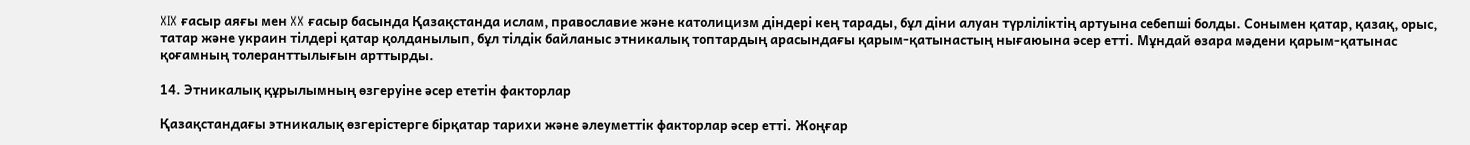XIX ғасыр аяғы мен XX ғасыр басында Қазақстанда ислам, православие және католицизм діндері кең тарады, бұл діни алуан түрліліктің артуына себепші болды. Сонымен қатар, қазақ, орыс, татар және украин тілдері қатар қолданылып, бұл тілдік байланыс этникалық топтардың арасындағы қарым-қатынастың нығаюына әсер етті. Мұндай өзара мәдени қарым-қатынас қоғамның толеранттылығын арттырды.

14. Этникалық құрылымның өзгеруіне әсер ететін факторлар

Қазақстандағы этникалық өзгерістерге бірқатар тарихи және әлеуметтік факторлар әсер етті. Жоңғар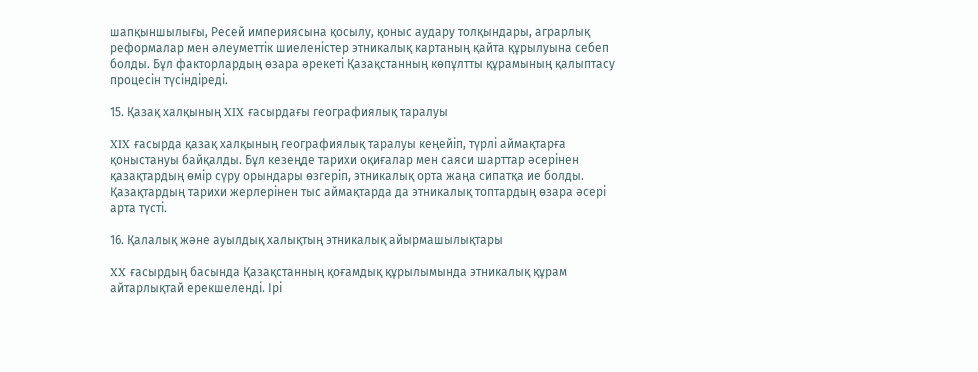шапқыншылығы, Ресей империясына қосылу, қоныс аудару толқындары, аграрлық реформалар мен әлеуметтік шиеленістер этникалық картаның қайта құрылуына себеп болды. Бұл факторлардың өзара әрекеті Қазақстанның көпұлтты құрамының қалыптасу процесін түсіндіреді.

15. Қазақ халқының XIX ғасырдағы географиялық таралуы

XIX ғасырда қазақ халқының географиялық таралуы кеңейіп, түрлі аймақтарға қоныстануы байқалды. Бұл кезеңде тарихи оқиғалар мен саяси шарттар әсерінен қазақтардың өмір сүру орындары өзгеріп, этникалық орта жаңа сипатқа ие болды. Қазақтардың тарихи жерлерінен тыс аймақтарда да этникалық топтардың өзара әсері арта түсті.

16. Қалалық және ауылдық халықтың этникалық айырмашылықтары

XX ғасырдың басында Қазақстанның қоғамдық құрылымында этникалық құрам айтарлықтай ерекшеленді. Ірі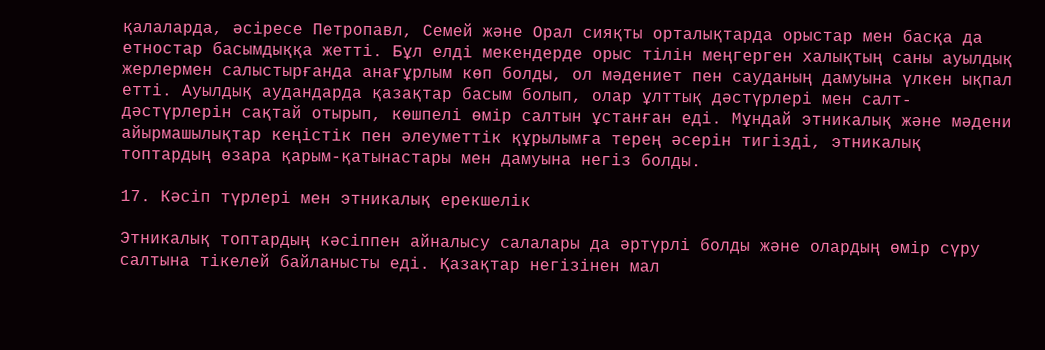қалаларда, әсіресе Петропавл, Семей және Орал сияқты орталықтарда орыстар мен басқа да етностар басымдыққа жетті. Бұл елді мекендерде орыс тілін меңгерген халықтың саны ауылдық жерлермен салыстырғанда анағұрлым көп болды, ол мәдениет пен сауданың дамуына үлкен ықпал етті. Ауылдық аудандарда қазақтар басым болып, олар ұлттық дәстүрлері мен салт-дәстүрлерін сақтай отырып, көшпелі өмір салтын ұстанған еді. Мұндай этникалық және мәдени айырмашылықтар кеңістік пен әлеуметтік құрылымға терең әсерін тигізді, этникалық топтардың өзара қарым-қатынастары мен дамуына негіз болды.

17. Кәсіп түрлері мен этникалық ерекшелік

Этникалық топтардың кәсіппен айналысу салалары да әртүрлі болды және олардың өмір сүру салтына тікелей байланысты еді. Қазақтар негізінен мал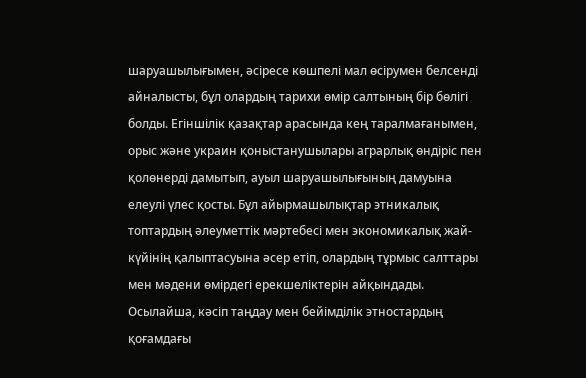шаруашылығымен, әсіресе көшпелі мал өсірумен белсенді айналысты, бұл олардың тарихи өмір салтының бір бөлігі болды. Егіншілік қазақтар арасында кең таралмағанымен, орыс және украин қоныстанушылары аграрлық өндіріс пен қолөнерді дамытып, ауыл шаруашылығының дамуына елеулі үлес қосты. Бұл айырмашылықтар этникалық топтардың әлеуметтік мәртебесі мен экономикалық жай-күйінің қалыптасуына әсер етіп, олардың тұрмыс салттары мен мәдени өмірдегі ерекшеліктерін айқындады. Осылайша, кәсіп таңдау мен бейімділік этностардың қоғамдағы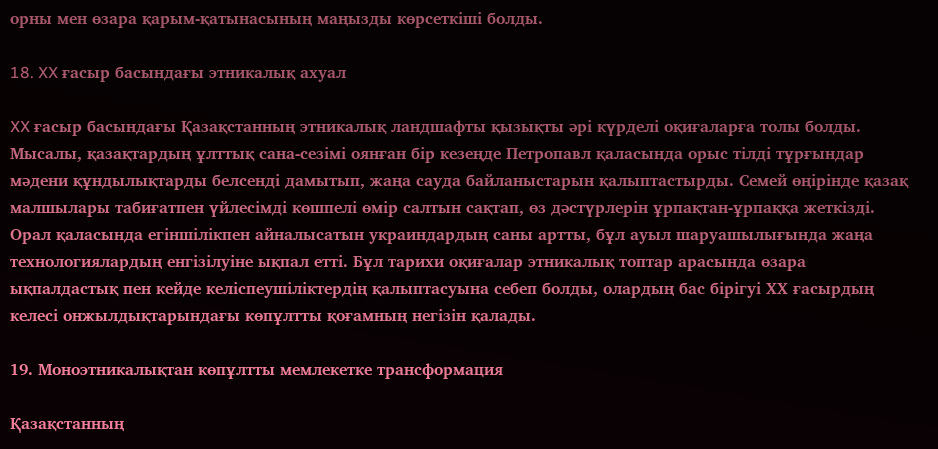орны мен өзара қарым-қатынасының маңызды көрсеткіші болды.

18. XX ғасыр басындағы этникалық ахуал

XX ғасыр басындағы Қазақстанның этникалық ландшафты қызықты әрі күрделі оқиғаларға толы болды. Мысалы, қазақтардың ұлттық сана-сезімі оянған бір кезеңде Петропавл қаласында орыс тілді тұрғындар мәдени құндылықтарды белсенді дамытып, жаңа сауда байланыстарын қалыптастырды. Семей өңірінде қазақ малшылары табиғатпен үйлесімді көшпелі өмір салтын сақтап, өз дәстүрлерін ұрпақтан-ұрпаққа жеткізді. Орал қаласында егіншілікпен айналысатын украиндардың саны артты, бұл ауыл шаруашылығында жаңа технологиялардың енгізілуіне ықпал етті. Бұл тарихи оқиғалар этникалық топтар арасында өзара ықпалдастық пен кейде келіспеушіліктердің қалыптасуына себеп болды, олардың бас бірігуі ХХ ғасырдың келесі онжылдықтарындағы көпұлтты қоғамның негізін қалады.

19. Моноэтникалықтан көпұлтты мемлекетке трансформация

Қазақстанның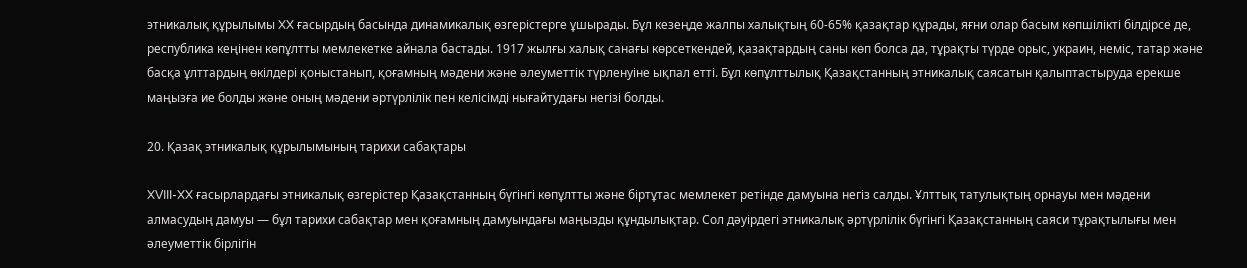этникалық құрылымы XX ғасырдың басында динамикалық өзгерістерге ұшырады. Бұл кезеңде жалпы халықтың 60-65% қазақтар құрады, яғни олар басым көпшілікті білдірсе де, республика кеңінен көпұлтты мемлекетке айнала бастады. 1917 жылғы халық санағы көрсеткендей, қазақтардың саны көп болса да, тұрақты түрде орыс, украин, неміс, татар және басқа ұлттардың өкілдері қоныстанып, қоғамның мәдени және әлеуметтік түрленуіне ықпал етті. Бұл көпұлттылық Қазақстанның этникалық саясатын қалыптастыруда ерекше маңызға ие болды және оның мәдени әртүрлілік пен келісімді нығайтудағы негізі болды.

20. Қазақ этникалық құрылымының тарихи сабақтары

XVIII-XX ғасырлардағы этникалық өзгерістер Қазақстанның бүгінгі көпұлтты және біртұтас мемлекет ретінде дамуына негіз салды. Ұлттық татулықтың орнауы мен мәдени алмасудың дамуы — бұл тарихи сабақтар мен қоғамның дамуындағы маңызды құндылықтар. Сол дәуірдегі этникалық әртүрлілік бүгінгі Қазақстанның саяси тұрақтылығы мен әлеуметтік бірлігін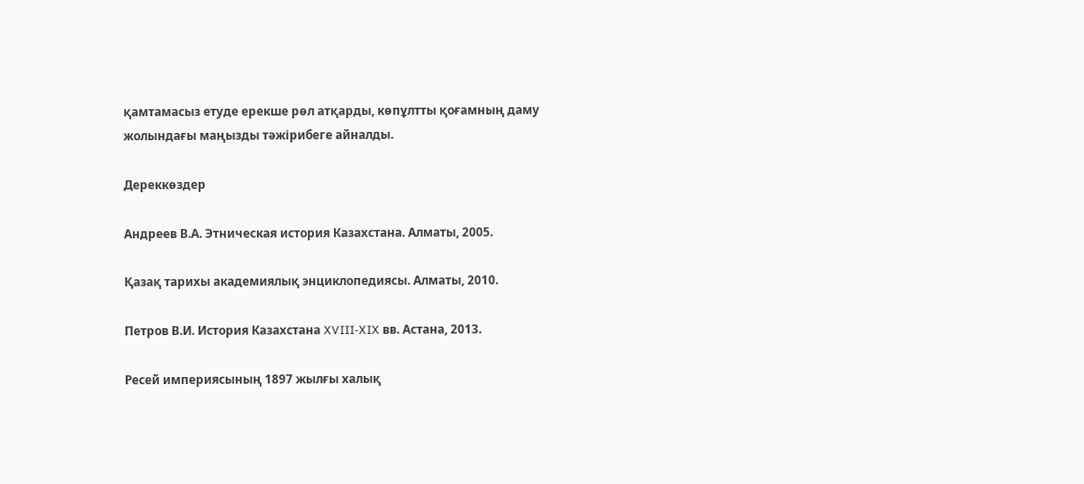қамтамасыз етуде ерекше рөл атқарды, көпұлтты қоғамның даму жолындағы маңызды тәжірибеге айналды.

Дереккөздер

Андреев В.А. Этническая история Казахстана. Алматы, 2005.

Қазақ тарихы академиялық энциклопедиясы. Алматы, 2010.

Петров В.И. История Казахстана XVIII-XIX вв. Астана, 2013.

Ресей империясының 1897 жылғы халық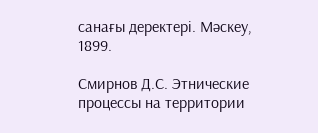санағы деректері. Мәскеу, 1899.

Смирнов Д.С. Этнические процессы на территории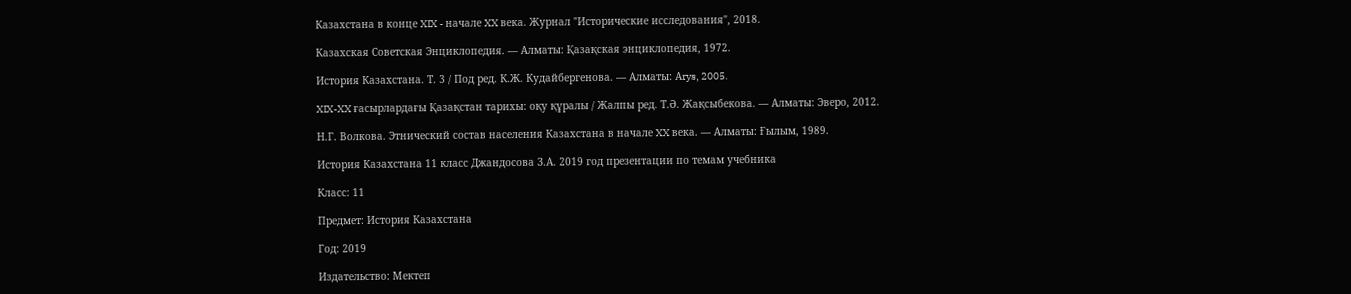Казахстана в конце XIX - начале XX века. Журнал "Исторические исследования", 2018.

Казахская Советская Энциклопедия. — Алматы: Қазақская энциклопедия, 1972.

История Казахстана. Т. 3 / Под ред. К.Ж. Кудайбергенова. — Алматы: Аrys, 2005.

XIX-XX ғасырлардағы Қазақстан тарихы: оқу құралы / Жалпы ред. Т.Ә. Жақсыбекова. — Алматы: Эверо, 2012.

Н.Г. Волкова. Этнический состав населения Казахстана в начале XX века. — Алматы: Ғылым, 1989.

История Казахстана 11 класс Джандосова З.А. 2019 год презентации по темам учебника

Класс: 11

Предмет: История Казахстана

Год: 2019

Издательство: Мектеп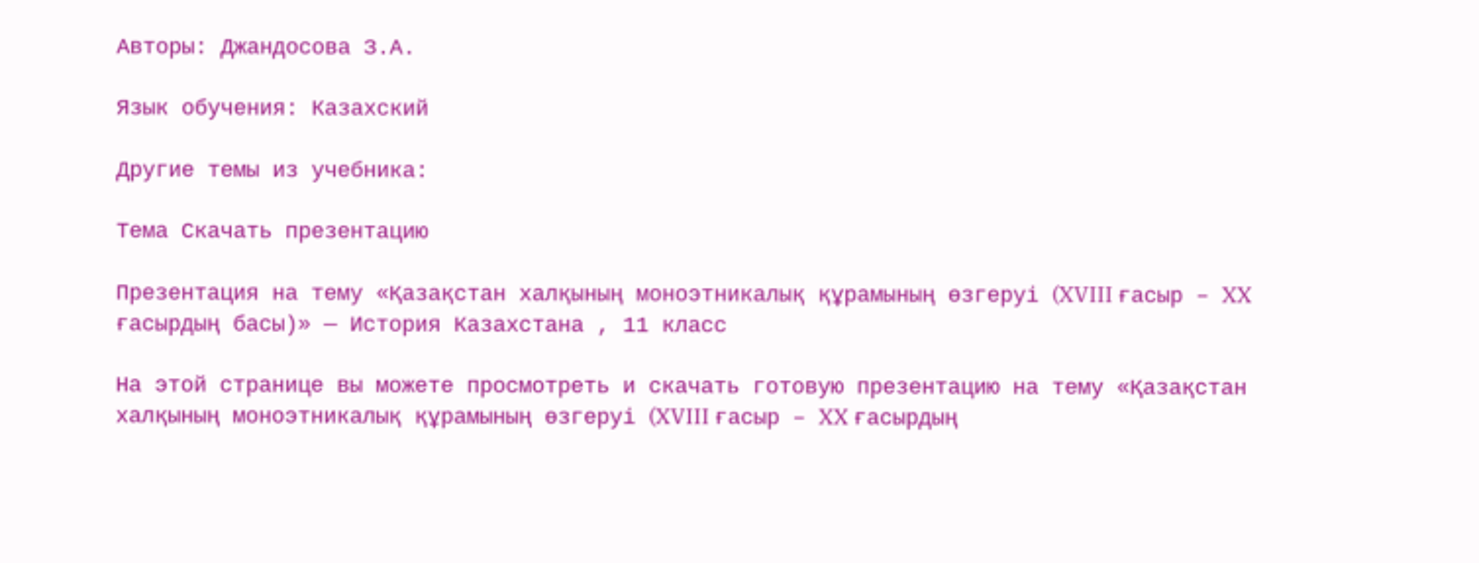Авторы: Джандосова З.А.

Язык обучения: Казахский

Другие темы из учебника:

Тема Скачать презентацию

Презентация на тему «Қазақстан халқының моноэтникалық құрамының өзгеруі (XVIII ғасыр – XX ғасырдың басы)» — История Казахстана , 11 класс

На этой странице вы можете просмотреть и скачать готовую презентацию на тему «Қазақстан халқының моноэтникалық құрамының өзгеруі (XVIII ғасыр – XX ғасырдың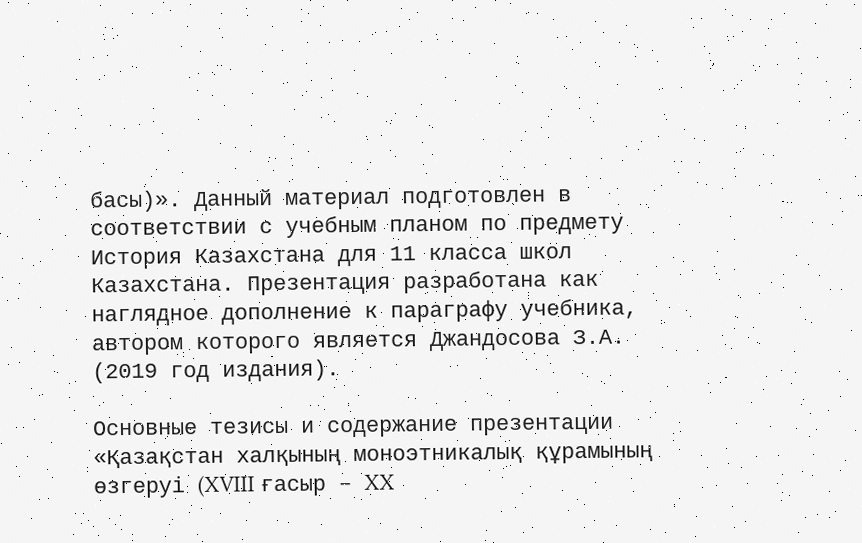басы)». Данный материал подготовлен в соответствии с учебным планом по предмету История Казахстана для 11 класса школ Казахстана. Презентация разработана как наглядное дополнение к параграфу учебника, автором которого является Джандосова З.А. (2019 год издания).

Основные тезисы и содержание презентации «Қазақстан халқының моноэтникалық құрамының өзгеруі (XVIII ғасыр – XX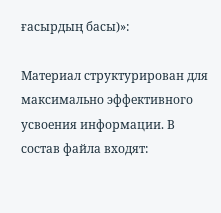ғасырдың басы)»:

Материал структурирован для максимально эффективного усвоения информации. В состав файла входят: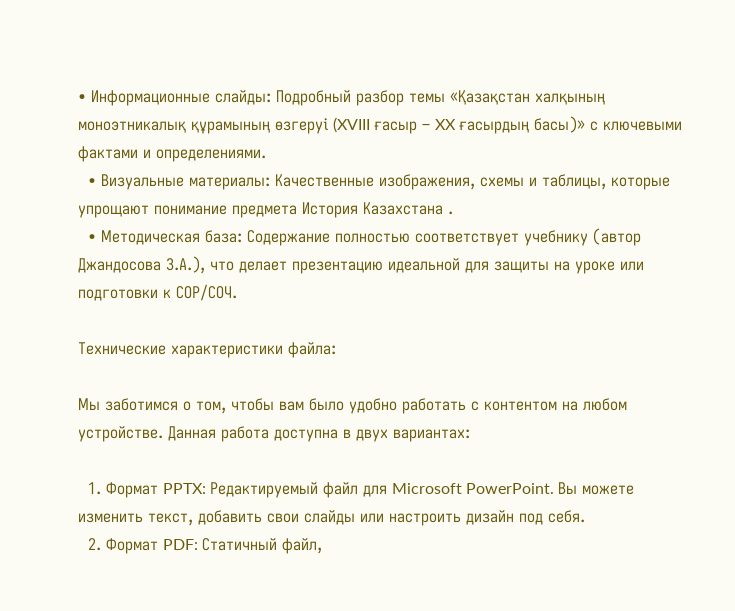• Информационные слайды: Подробный разбор темы «Қазақстан халқының моноэтникалық құрамының өзгеруі (XVIII ғасыр – XX ғасырдың басы)» с ключевыми фактами и определениями.
  • Визуальные материалы: Качественные изображения, схемы и таблицы, которые упрощают понимание предмета История Казахстана .
  • Методическая база: Содержание полностью соответствует учебнику (автор Джандосова З.А.), что делает презентацию идеальной для защиты на уроке или подготовки к СОР/СОЧ.

Технические характеристики файла:

Мы заботимся о том, чтобы вам было удобно работать с контентом на любом устройстве. Данная работа доступна в двух вариантах:

  1. Формат PPTX: Редактируемый файл для Microsoft PowerPoint. Вы можете изменить текст, добавить свои слайды или настроить дизайн под себя.
  2. Формат PDF: Статичный файл,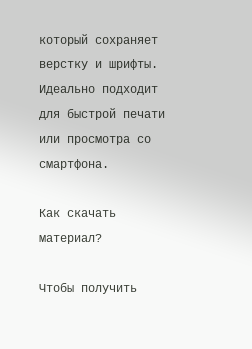который сохраняет верстку и шрифты. Идеально подходит для быстрой печати или просмотра со смартфона.

Как скачать материал?

Чтобы получить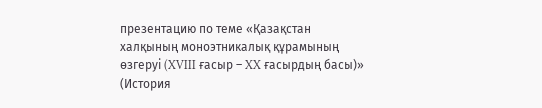презентацию по теме «Қазақстан халқының моноэтникалық құрамының өзгеруі (XVIII ғасыр – XX ғасырдың басы)» (История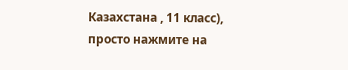Казахстана , 11 класс), просто нажмите на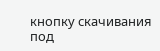кнопку скачивания под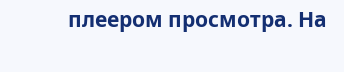плеером просмотра. На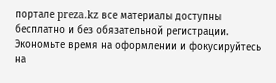портале preza.kz все материалы доступны бесплатно и без обязательной регистрации. Экономьте время на оформлении и фокусируйтесь на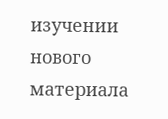изучении нового материала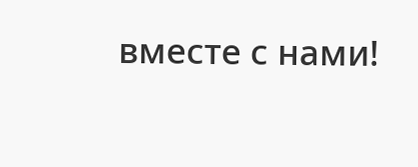вместе с нами!